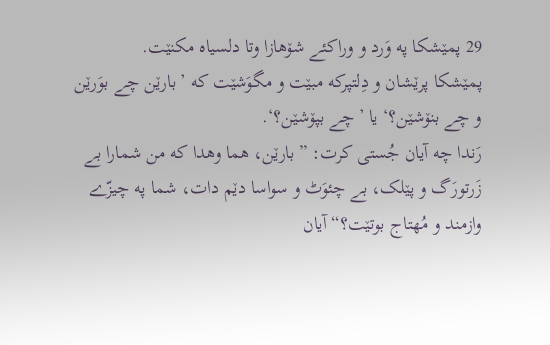29 پمێشکا په وَرد و وراکئے شۆهازا وتا دلسیاه مکنێت.
پمێشکا پرێشان و دِلتپرکه مبێت و مگوَشێت که ’بارێن چے بوَرێن و چے بنۆشێن؟‘ یا ’چے بپۆشێن؟‘.
رَندا چه آیان جُستی کرت: ”بارێن، هما وهدا که من شمارا بے زَرتورَگ و پێلک، بے چئوَٹ و سواسا دێم دات، شما په چیزّے وازمند و مُهتاج بوتێت؟“ آیان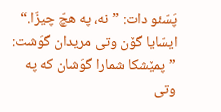پَسّئو دات: ”نه، په هچّ چیزّا.“
ایسّایا گۆن وتی مریدان گوَشت: ”پمێشکا شمارا گوَشان که په وتی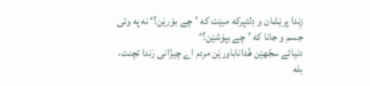زِندا پرێشان و دِلتپرکه مبێت که ’چے بوَرێن؟‘ نه په وتی جسم و جانا که ’چے بپۆشێن؟‘
دنیائے سجّهێن هُداناباورێن مردم اے چیزّانی رَندا تچنت، بله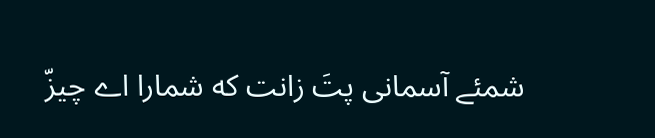شمئے آسمانی پتَ زانت که شمارا اے چیزّ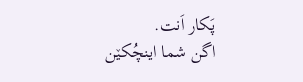پَکار اَنت.
اگن شما اینچُکێن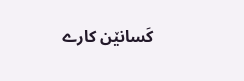کَسانێن کارے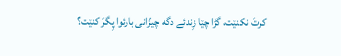کرتَ نکنێت، گڑا چێا زِندئے دگه چیزّانی بارئوا پِگرَ کنێت؟